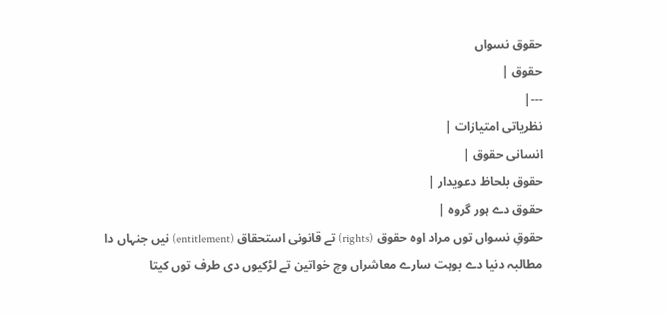حقوق نسواں
حقوق |
---|
نظریاتی امتیازات |
انسانی حقوق |
حقوق بلحاظ دعویدار |
حقوق دے ہور گروہ |
حقوقِ نسواں توں مراد اوہ حقوق (rights) تے قانونی استحقاق (entitlement) نيں جنہاں دا مطالبہ دنیا دے بوہت سارے معاشراں وچ خواتین تے لڑکیوں دی طرف توں کيتا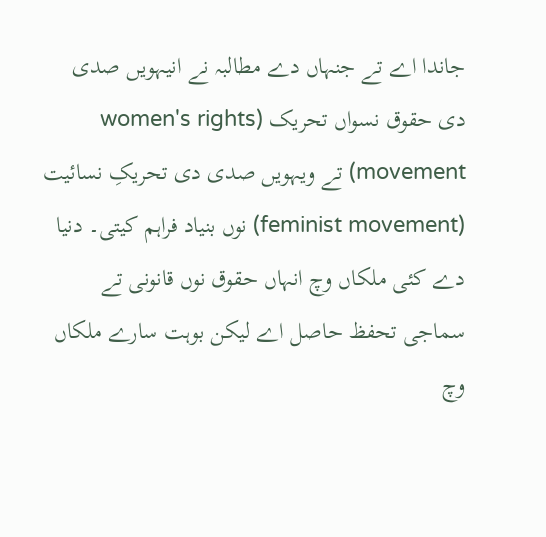جاندا اے تے جنہاں دے مطالبہ نے انیہويں صدی دی حقوق نسواں تحریک (women's rights movement) تے ویہويں صدی دی تحریکِ نسائیت (feminist movement) نوں بنیاد فراہم کیتی۔ دنیا دے کئی ملکاں وچ انہاں حقوق نوں قانونی تے سماجی تحفظ حاصل اے لیکن بوہت سارے ملکاں وچ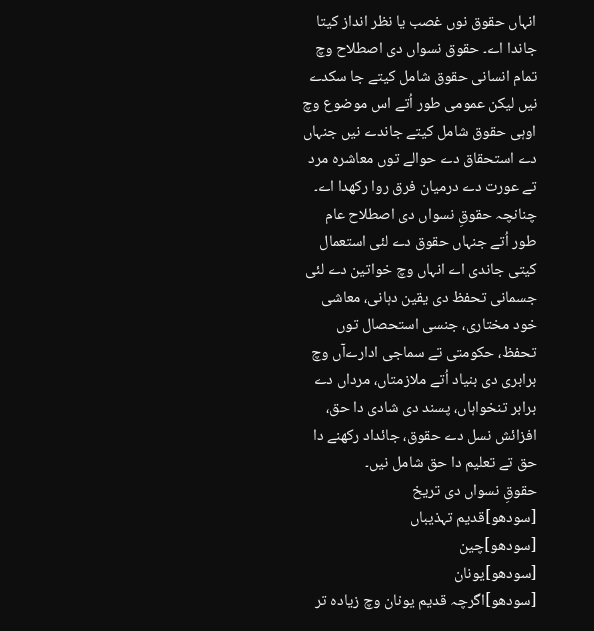انہاں حقوق نوں غصب یا نظر انداز کيتا جاندا اے۔ حقوق نسواں دی اصطلاح وچ تمام انسانی حقوق شامل کیتے جا سکدے نيں لیکن عمومی طور اُتے اس موضوع وچ اوہی حقوق شامل کیتے جاندے نيں جنہاں دے استحقاق دے حوالے توں معاشرہ مرد تے عورت دے درمیان فرق روا رکھدا اے۔ چنانچہ حقوقِ نسواں دی اصطلاح عام طور اُتے جنہاں حقوق دے لئی استعمال کیتی جاندی اے انہاں وچ خواتین دے لئی جسمانی تحفظ دی یقین دہانی، معاشی خود مختاری، جنسی استحصال توں تحفظ، حکومتی تے سماجی ادارےآں وچ برابری دی بنیاد اُتے ملازمتاں، مرداں دے برابر تنخواہاں، پسند دی شادی دا حق، افزائش نسل دے حقوق، جائداد رکھنے دا حق تے تعلیم دا حق شامل نيں۔
حقوقِ نسواں دی تریخ
[سودھو]قدیم تہذیباں
[سودھو]چین
[سودھو]یونان
[سودھو]اگرچہ قدیم یونان وچ زیادہ تر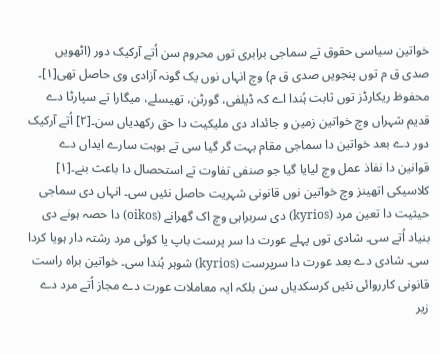خواتین سیاسی حقوق تے سماجی برابری توں محروم سن اُتے آرکیک دور (اٹھويں صدی ق م توں پنجويں صدی ق م) وچ انہاں نوں یک گونہ آزادی وی حاصل تھی[۱]۔ محفوظ ریکارڈز توں ثابت ہُندا اے کہ ڈیلفی، گورٹن، تھیسلے، میگارا تے سپارٹا دے قدیم شہراں وچ خواتین زمین و جائداد دی ملیکیت دا حق رکھدیاں سن۔[۲] اُتے آرکیک دور دے بعد خواتین دا سماجی مقام بہت گر گیا سی تے بوہت سارے ایداں دے قوانین دا نفاذ عمل وچ لیایا گیا جو صنفی تفاوت تے استحصال دا باعث بنے۔[۱]
کلاسیکی اتھینز وچ خواتین نوں قانونی شہریت حاصل نئيں سی۔ انہاں دی سماجی حیثیت دا تعین مرد (kyrios) دی سربراہی وچ اک گھرانے (oikos) دا حصہ ہونے دی بنیاد اُتے سی۔ شادی توں پہلے عورت دا سر پرست باپ یا کوئی مرد رشتہ دار ہويا کردا سی۔ شادی دے بعد عورت دا سرپرست (kyrios) شوہر ہُندا سی۔ خواتین براہ راست قانونی کارروائی نئيں کرسکدیاں سن بلکہ ایہ معاملات عورت دے مجاز اُتے مرد دے زیر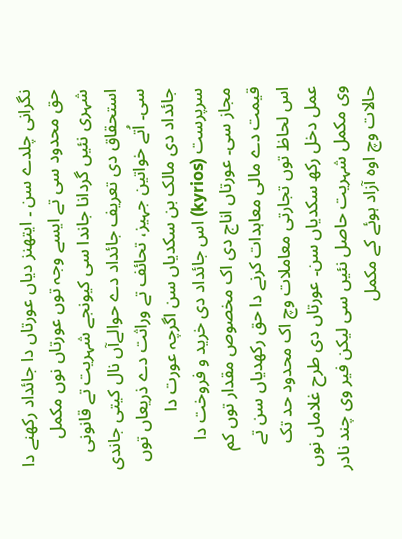نگرانی چلدے سن ۔ ایتھنز دیاں عورتاں دا جائداد رکھنے دا حق محدود سی تے ايسے وجہ توں عورتاں نوں مکمل شہری نئيں گردانا جاندا سی کیونجے شہریت تے قانونی استحقاق دی تعریف جائداد دے حوالےآں نال کيتی جاندی سی۔ اُتے خواتین جہیز، تحائف تے وراثت دے ذریعاں توں جائداد دی مالک بن سکدیاں سن اگرچہ عورت دا سرپرست (kyrios) اس جائداد دی خرید و فروخت دا مجاز سی۔ عورتاں اناج دی اک مخصوص مقدار توں کم قیمت دے مالی معاہدات کرنے دا حق رکھدیاں سن تے اس لحاظ توں تجارتی معاملات وچ اک محدود حد تک عمل دخل رکھ سکدیاں سن۔ عورتاں دی طرح غلاماں نوں وی مکمل شہریت حاصل نئيں سی لیکن فیر وی چند نادر حالات وچ اوہ آزاد ہوئے کے مکمل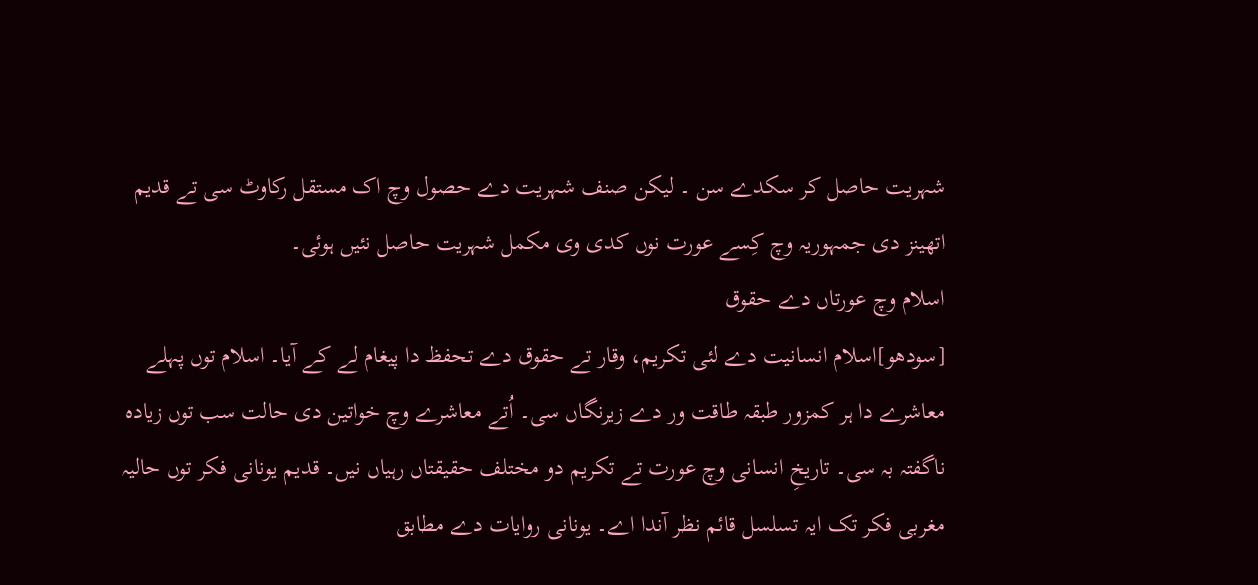شہریت حاصل کر سکدے سن ۔ لیکن صنف شہریت دے حصول وچ اک مستقل رکاوٹ سی تے قدیم اتھینز دی جمہوریہ وچ کِسے عورت نوں کدی وی مکمل شہریت حاصل نئيں ہوئی۔
اسلام وچ عورتاں دے حقوق
[سودھو]اسلام انسانیت دے لئی تکریم، وقار تے حقوق دے تحفظ دا پیغام لے کے آیا۔ اسلام توں پہلے معاشرے دا ہر کمزور طبقہ طاقت ور دے زیرنگاں سی۔ اُتے معاشرے وچ خواتین دی حالت سب توں زیادہ ناگفتہ بہ سی۔ تاریخِ انسانی وچ عورت تے تکریم دو مختلف حقیقتاں رہیاں نيں۔ قدیم یونانی فکر توں حالیہ مغربی فکر تک ایہ تسلسل قائم نظر آندا اے۔ یونانی روایات دے مطابق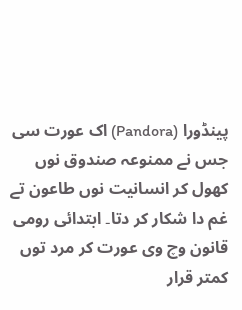پینڈورا (Pandora) اک عورت سی جس نے ممنوعہ صندوق نوں کھول کر انسانیت نوں طاعون تے غم دا شکار کر دتا۔ ابتدائی رومی قانون وچ وی عورت کر مرد توں کمتر قرار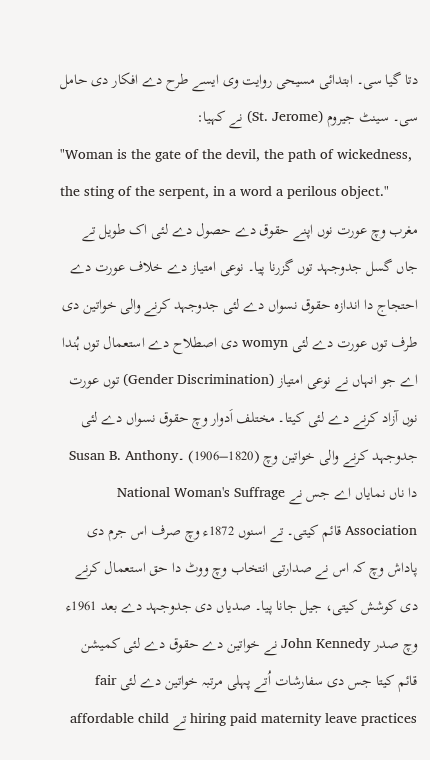دتا گیا سی۔ ابتدائی مسیحی روایت وی ايسے طرح دے افکار دی حامل سی۔ سینٹ جیروم (St. Jerome) نے کہیا:
"Woman is the gate of the devil, the path of wickedness, the sting of the serpent, in a word a perilous object."
مغرب وچ عورت نوں اپنے حقوق دے حصول دے لئی اک طویل تے جاں گسل جدوجہد توں گزرنا پيا۔ نوعی امتیاز دے خلاف عورت دے احتجاج دا اندازہ حقوق نسواں دے لئی جدوجہد کرنے والی خواتین دی طرف توں عورت دے لئی womyn دی اصطلاح دے استعمال توں ہُندا اے جو انہاں نے نوعی امتیاز (Gender Discrimination) توں عورت نوں آزاد کرنے دے لئی کيتا۔ مختلف اَدوار وچ حقوق نسواں دے لئی جدوجہد کرنے والی خواتین وچ (1820–1906) ۔Susan B. Anthony دا ناں نمایاں اے جس نے National Woman's Suffrage Association قائم کيتی۔ تے اسنوں 1872ء وچ صرف اس جرم دی پاداش وچ کہ اس نے صدارتی انتخاب وچ ووٹ دا حق استعمال کرنے دی کوشش کيتی، جیل جانا پيا۔ صدیاں دی جدوجہد دے بعد 1961ء وچ صدر John Kennedy نے خواتین دے حقوق دے لئی کمیشن قائم کيتا جس دی سفارشات اُتے پہلی مرتبہ خواتین دے لئی fair hiring paid maternity leave practices تے affordable child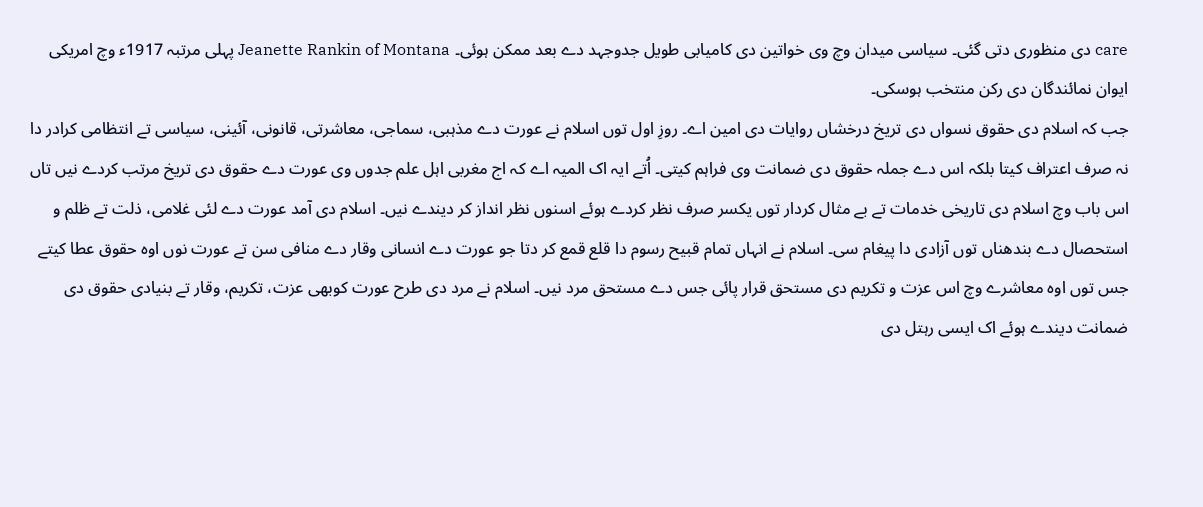care دی منظوری دتی گئی۔ سیاسی میدان وچ وی خواتین دی کامیابی طویل جدوجہد دے بعد ممکن ہوئی۔ Jeanette Rankin of Montana پہلی مرتبہ 1917ء وچ امریکی ایوان نمائندگان دی رکن منتخب ہوسکی۔
جب کہ اسلام دی حقوق نسواں دی تریخ درخشاں روایات دی امین اے۔ روزِ اول توں اسلام نے عورت دے مذہبی، سماجی، معاشرتی، قانونی، آئینی، سیاسی تے انتظامی کرادر دا نہ صرف اعتراف کيتا بلکہ اس دے جملہ حقوق دی ضمانت وی فراہم کیتی۔ اُتے ایہ اک المیہ اے کہ اج مغربی اہل علم جدوں وی عورت دے حقوق دی تریخ مرتب کردے نيں تاں اس باب وچ اسلام دی تاریخی خدمات تے بے مثال کردار توں یکسر صرف نظر کردے ہوئے اسنوں نظر انداز کر دیندے نيں۔ اسلام دی آمد عورت دے لئی غلامی، ذلت تے ظلم و استحصال دے بندھناں توں آزادی دا پیغام سی۔ اسلام نے انہاں تمام قبیح رسوم دا قلع قمع کر دتا جو عورت دے انسانی وقار دے منافی سن تے عورت نوں اوہ حقوق عطا کیتے جس توں اوہ معاشرے وچ اس عزت و تکریم دی مستحق قرار پائی جس دے مستحق مرد نيں۔ اسلام نے مرد دی طرح عورت کوبھی عزت، تکریم، وقار تے بنیادی حقوق دی ضمانت دیندے ہوئے اک ایسی رہتل دی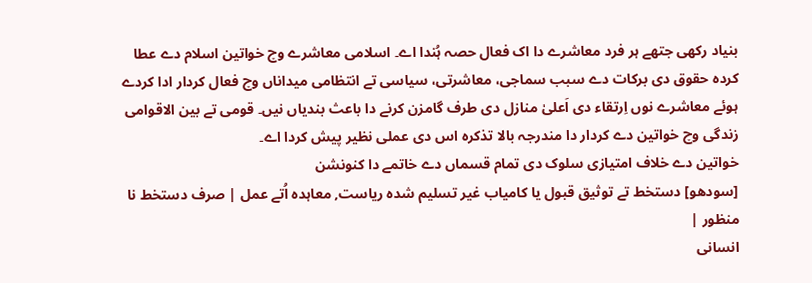بنیاد رکھی جتھے ہر فرد معاشرے دا اک فعال حصہ ہُندا اے۔ اسلامی معاشرے وچ خواتین اسلام دے عطا کردہ حقوق دی برکات دے سبب سماجی، معاشرتی، سیاسی تے انتظامی میداناں وچ فعال کردار ادا کردے ہوئے معاشرے نوں اِرتقاء دی اَعلیٰ منازل دی طرف گامزن کرنے دا باعث بندیاں نيں۔ قومی تے بین الاقوامی زندگی وچ خواتین دے کردار دا مندرجہ بالا تذکرہ اس دی عملی نظیر پیش کردا اے۔
خواتین دے خلاف امتیازی سلوک دی تمام قسماں دے خاتمے دا کنونشن
[سودھو] دستخط تے توثیق قبول یا کامیاب غیر تسلیم شدہ ریاست, معاہدہ اُتے عمل | صرف دستخط نا منظور |
انسانی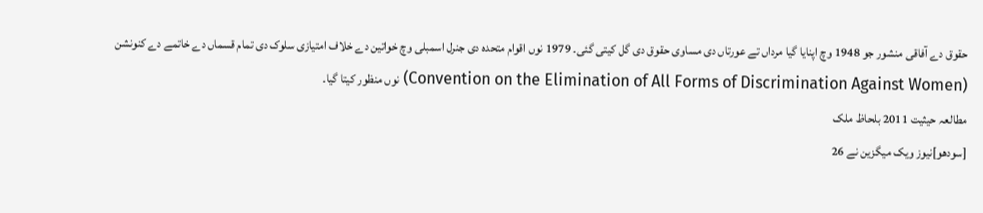حقوق دے آفاقی منشور جو 1948 وچ اپنایا گیا مرداں تے عورتاں دی مساوی حقوق دی گل کيتی گئی۔ 1979 نوں اقوام متحدہ دی جنرل اسمبلی وچ خواتین دے خلاف امتیازی سلوک دی تمام قسماں دے خاتمے دے کنونشن (Convention on the Elimination of All Forms of Discrimination Against Women) نوں منظور کيتا گیا۔
مطالعہ حیثیت 2011 بلحاظ ملک
[سودھو]نیوز ویک میگزین نے 26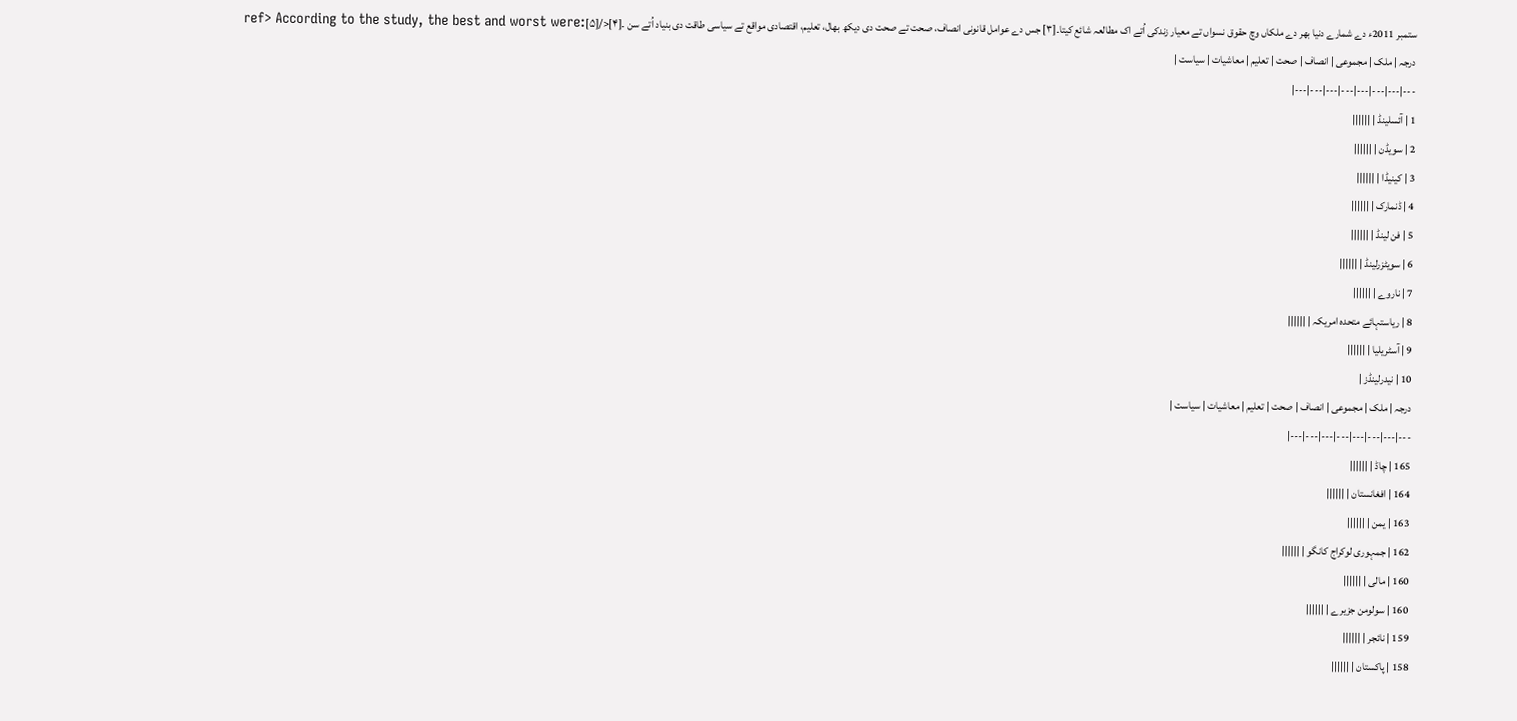ستمبر 2011ء دے شمارے دنیا بھر دے ملکاں وچ حقوق نسواں تے معیار زندکی اُتے اک مطالعہ شائع کيتا۔[۳] جس دے عوامل قانونی انصاف، صحت تے صحت دی دیکھ بھال، تعلیم، اقتصادی مواقع تے سیاسی طاقت دی بنیاد اُتے سن ۔[۴]</ref> According to the study, the best and worst were:[۵]
درجہ | ملک | مجموعی | انصاف | صحت | تعلیم | معاشیات | سیاست |
---|---|---|---|---|---|---|---|
1 | آئسلینڈ | ||||||
2 | سویڈن | ||||||
3 | کینیڈا | ||||||
4 | ڈنمارک | ||||||
5 | فن لینڈ | ||||||
6 | سویٹزرلینڈ | ||||||
7 | ناروے | ||||||
8 | ریاستہائے متحدہ امریکہ | ||||||
9 | آسٹریلیا | ||||||
10 | نیدرلینڈز |
درجہ | ملک | مجموعی | انصاف | صحت | تعلیم | معاشیات | سیاست |
---|---|---|---|---|---|---|---|
165 | چاڈ | ||||||
164 | افغانستان | ||||||
163 | یمن | ||||||
162 | جمہوری لوکراج کانگو | ||||||
160 | مالی | ||||||
160 | سولومن جزیرے | ||||||
159 | نائجر | ||||||
158 | پاکستان | ||||||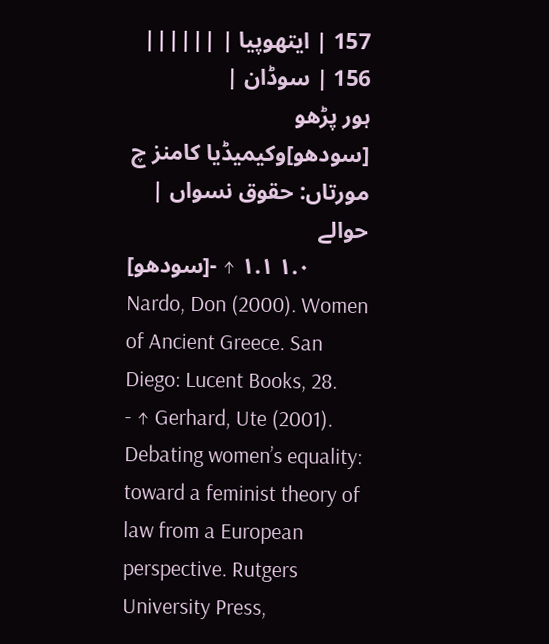157 | ایتھوپیا | ||||||
156 | سوڈان |
ہور پڑھو
[سودھو]وکیمیڈیا کامنز چ مورتاں: حقوق نسواں |
حوالے
[سودھو]- ↑ ۱.۰ ۱.۱ Nardo, Don (2000). Women of Ancient Greece. San Diego: Lucent Books, 28.
- ↑ Gerhard, Ute (2001). Debating women’s equality: toward a feminist theory of law from a European perspective. Rutgers University Press,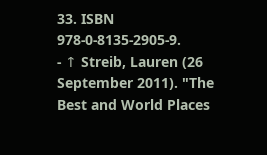33. ISBN 978-0-8135-2905-9.
- ↑ Streib, Lauren (26 September 2011). "The Best and World Places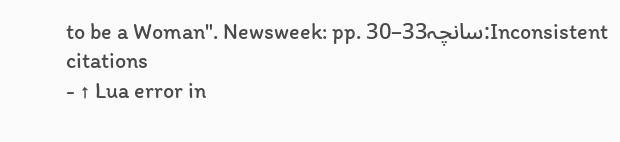to be a Woman". Newsweek: pp. 30–33سانچہ:Inconsistent citations
- ↑ Lua error in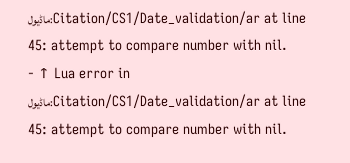ماڈیول:Citation/CS1/Date_validation/ar at line 45: attempt to compare number with nil.
- ↑ Lua error in ماڈیول:Citation/CS1/Date_validation/ar at line 45: attempt to compare number with nil.